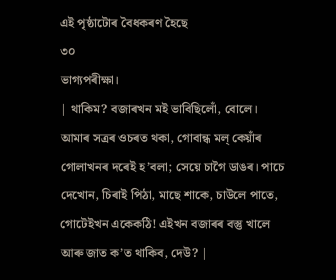এই পৃষ্ঠাটোৰ বৈধকৰণ হৈছে
৩০
ভাগ্যপৰীক্ষা।
| থাকিম? বজাৰখন মই ভাবিছিলোঁ, বোলে। আমাৰ সত্ৰৰ ওচৰত থকা, গোবান্ধ মল্ কেয়াঁৰ গোলাখনৰ দৰেই হ’বলা; সেয়ে চাগৈ ডাঙৰ। পাচে দেখোন, চিৰাই পিঠা, মাছে শাকে, চাউলে পাতে, গোটেইখন একেকঠি! এইখন বজাৰৰ বস্তু খালে আৰু জাত ক’ত থাকিব, দেউ? |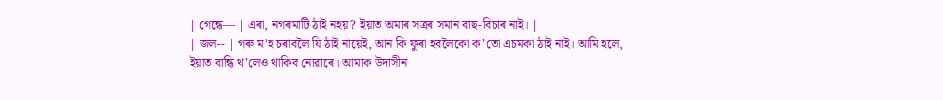| গেন্ধে— | এৰা, নগৰমাটি ঠাই নহয়? ইয়াত অমাৰ সত্ৰৰ সমান বাছ-বিচাৰ নাই। |
| জল-- | গৰু ম'হ চৰাবলৈ যি ঠাই নায়েই, আন কি ফুৰা হবলৈকো ক’তো এচমকা ঠাই নাই। আমি হলে, ইয়াত বান্ধি থ’লেও থাকিব নোৱাৰে। আমাক উদাসীন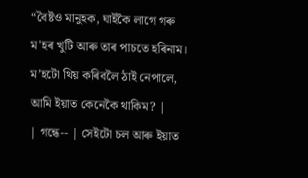“বৈষ্টও মানুহক, ঘাইকৈ লাগে গৰু ম'হৰ খুটি আৰু তাৰ পাচতে হৰিনাম। ম’হটো থিয় কৰিবলৈ ঠাই নেপালে, আমি ইয়াত কেনেকৈ থাকিম? |
| গন্ধে-- | সেইটো চল আৰু ইয়াত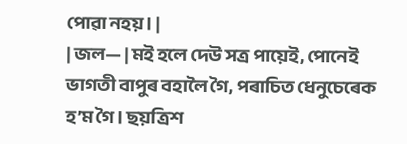পোৱা নহয়। |
| জল— | মই হলে দেউ সত্ৰ পায়েই, পোনেই ভাগতী বাপুৰ বহালৈ গৈ, পৰাচিত ধেনুচেৰেক হ’ম গৈ। ছয়ত্ৰিশ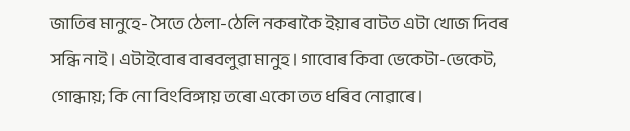জাতিৰ মানুহে- সৈতে ঠেলা-ঠেলি নকৰাকৈ ইয়াৰ বাটত এটা খোজ দিবৰ সন্ধি নাই। এটাইবোৰ বাৰবলুৱা মানুহ। গাবোৰ কিবা ভেকেটা-ভেকেট, গোন্ধায়; কি নো বিংবিঙ্গায় তৰো একো তত ধৰিব নোৱাৰে।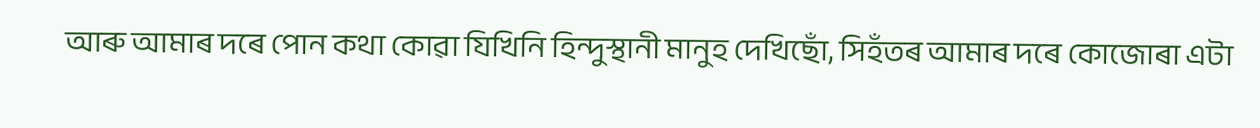আৰু আমাৰ দৰে পোন কথা কোৱা যিখিনি হিন্দুস্থানী মানুহ দেখিছোঁ, সিহঁতৰ আমাৰ দৰে কোজোৰা এটা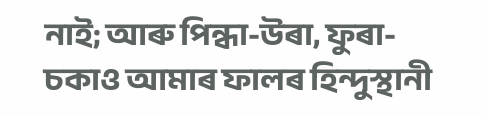নাই; আৰু পিন্ধা-উৰা, ফুৰা-চকাও আমাৰ ফালৰ হিন্দুস্থানী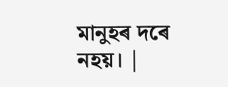মানুহৰ দৰে নহয়। |